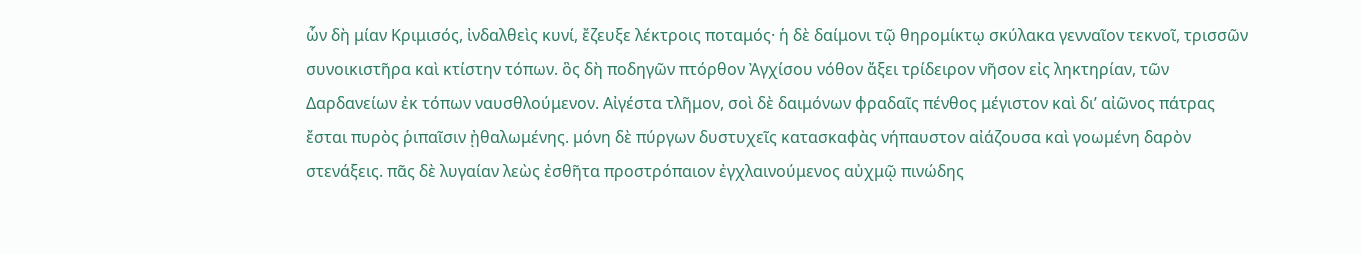ὧν δὴ μίαν Κριμισός, ἰνδαλθεὶς κυνί, ἔζευξε λέκτροις ποταμός· ἡ δὲ δαίμονι τῷ θηρομίκτῳ σκύλακα γενναῖον τεκνοῖ, τρισσῶν συνοικιστῆρα καὶ κτίστην τόπων. ὃς δὴ ποδηγῶν πτόρθον Ἀγχίσου νόθον ἄξει τρίδειρον νῆσον εἰς ληκτηρίαν, τῶν Δαρδανείων ἐκ τόπων ναυσθλούμενον. Αἰγέστα τλῆμον, σοὶ δὲ δαιμόνων φραδαῖς πένθος μέγιστον καὶ διʼ αἰῶνος πάτρας ἔσται πυρὸς ῥιπαῖσιν ᾐθαλωμένης. μόνη δὲ πύργων δυστυχεῖς κατασκαφὰς νήπαυστον αἰάζουσα καὶ γοωμένη δαρὸν στενάξεις. πᾶς δὲ λυγαίαν λεὼς ἐσθῆτα προστρόπαιον ἐγχλαινούμενος αὐχμῷ πινώδης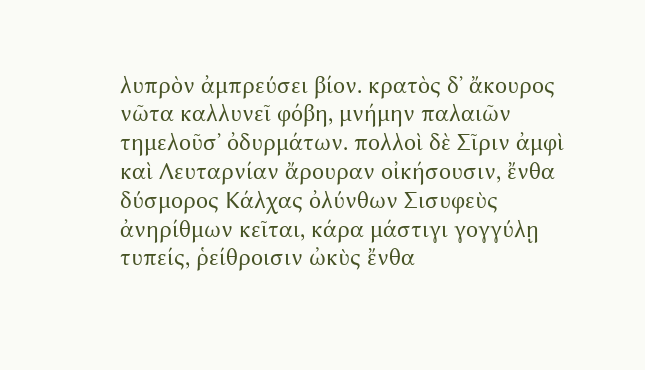λυπρὸν ἀμπρεύσει βίον. κρατὸς δʼ ἄκουρος νῶτα καλλυνεῖ φόβη, μνήμην παλαιῶν τημελοῦσʼ ὀδυρμάτων. πολλοὶ δὲ Σῖριν ἀμφὶ καὶ Λευταρνίαν ἄρουραν οἰκήσουσιν, ἔνθα δύσμορος Κάλχας ὀλύνθων Σισυφεὺς ἀνηρίθμων κεῖται, κάρα μάστιγι γογγύλῃ τυπείς, ῥείθροισιν ὠκὺς ἔνθα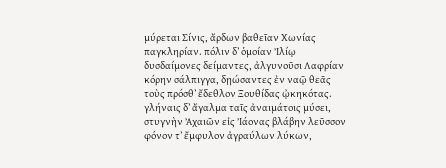μύρεται Σίνις, ἄρδων βαθεῖαν Χωνίας παγκληρίαν. πόλιν δʼ ὁμοίαν Ἰλίῳ δυσδαίμονες δείμαντες, ἀλγυνοῦσι Λαφρίαν κόρην σάλπιγγα, δῃώσαντες ἐν ναῷ θεᾶς τοὺς πρόσθʼ ἔδεθλον Ξουθίδας ᾠκηκότας. γλήναις δʼ ἄγαλμα ταῖς ἀναιμάτοις μύσει, στυγνὴν Ἀχαιῶν εἰς Ἰάονας βλάβην λεῦσσον φόνον τʼ ἔμφυλον ἀγραύλων λύκων,